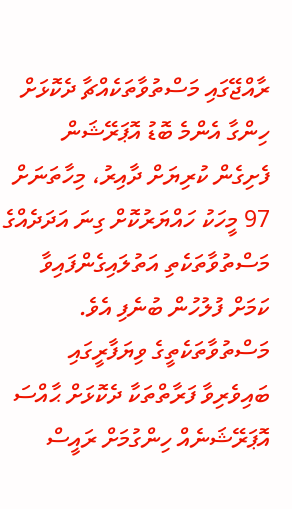ރާއްޖޭގައި މަސްތުވާތަކެއްޗާ ދެކޮޅަށް ހިންގާ އެންމެ ބޮޑު އޮޕަރޭޝަން ފެށިގެން ކުރިޔަށް ދާއިރު، މިހާތަނަށް 97 މީހަކު ހައްޔަރުކޮށް ގިނަ އަދަދެއްގެ މަސްތުވާތަކެތި އަތުލައިގެންފައިވާ ކަމަށް ފުލުހުން ބުނެފި އެވެ.
މަސްތުވާތަކެތީގެ ވިޔަފާރީގައި ބައިވެރިވާ ފަރާތްތަކާ ދެކޮޅަށް ޙާއްސަ އޮޕަރޭޝަނެއް ހިންގުމަށް ރައީސް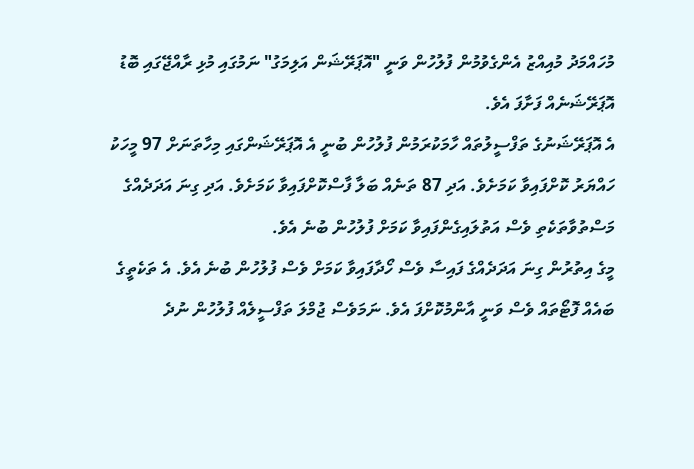މުހައްމަދު މުއިއްޒު އެންގެވުމުން ފުލުހުން ވަނީ "އޮޕަރޭޝަން އަލިމަގު" ނަމުގައި މުޅި ރާއްޖޭގައި ބޮޑު އޮޕަރޭޝަނެއް ފަށާފަ އެވެ.
އެ އޮޕަރޭޝަނުގެ ތަފްސީލުތައް ހާމަކުރަމުން ފުލުހުން ބުނީ އެ އޮޕަރޭޝަންގައި މިހާތަނަށް 97 މީހަކު ހައްޔަރު ކޮށްފައިވާ ކަމަށެވެ. އަދި 87 ތަނެއް ބަލާ ފާސްކޮށްފައިވާ ކަމަށެވެ. އަދި ގިނަ އަދަދެއްގެ މަސްތުވާތަކެތި ވެސް އަތުލައިގެންފައިވާ ކަމަށް ފުލުހުން ބުނެ އެވެ.
މީގެ އިތުރުން ގިނަ އަދަދެއްގެ ފައިސާ ވެސް ހޯދާފައިވާ ކަމަށް ވެސް ފުލުހުން ބުނެ އެވެ. އެ ތަކެތީގެ ބައެއް ފޮޓޯތައް ވެސް ވަނީ އާންމުކޮށްފަ އެވެ. ނަމަވެސް ޖުމްލަ ތަފްސީލެއް ފުލުހުން ނުދެ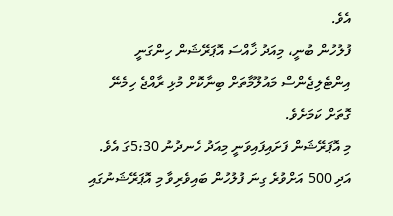އެވެ.
ފުލުހުން ބުނީ، މިއަދު ޚާއްސަ އޮޕަރޭޝަން ހިންގަނީ އިންޓެލިޖެންސް މައުލޫމާތަށް ބިނާކޮށް މުޅި ރާއްޖެ ހިމެނޭ ގޮތަށް ކަމަށެވެ.
މި އޮޕަރޭޝަން ފަށައިފައިވަނީ މިއަދު ހެނދުނު 5:30ގަ އެވެ. އަދި 500 އަށްވުރެ ގިނަ ފުލުހުން ބައިވެރިވާ މި އޮޕަރޭޝަނުގައި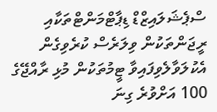ސްޕެޝަލައިޒްޑް ޑިޕާޓްމަންޓްތަކާއި ރީޖަންތަކުން ވިލަރެސް ކުރެވިގެން އެކުލަވާލެވިފައިވާ ޓީމުތަކުން މުޅި ރާއްޖޭގެ 100 އަށްވުރެ ގިނަ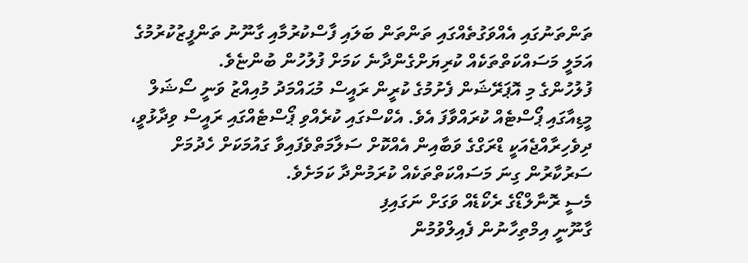ތަންތަނުގައި އެއްވަގުތެއްގައި ތަންތަން ބަލައި ފާސްކުރުމާއި ގާނޫނު ތަންފީޒުކުރުމުގެ އަމަލީ މަސައްކަތްތަކެއް ކުރިޔަށްގެންދާނެ ކަމަށް ފުލުހުން ބުންޏެވެ.
ފުލުހުންގެ މި އޮޕަރޭޝަން ފެށުމުގެ ކުރީން ރައީސް މުޙައްމަދު މުއިއްޒު ވަނީ ސޯޝަލް މީޑިއާގައި ޕޯސްޓެއް ކުރައްވާފަ އެވެ. އެކްސްގައި ކުރެއްވި ޕޯސްޓެއްގައި ރައީސް ވިދާޅުވީ، ދިވެހިރާއްޖެއަކީ ޑްރަގްގެ ވަބާއިން އެއްކޮށް ސަލާމަތްވެފައިވާ ގައުމަކަށް ހެދުމަށް ސަރުކާރުން ގިނަ މަސައްކަތްތަކެއް ކުރަމުންދާ ކަމަށެވެ.
މެސީ ރޮނާލްޑޯގެ ރެކޯޑެއް ވަގަށް ނަގައިފި
ގާނޫނީ އިމްތިހާނުން ފެއިލްވުމުން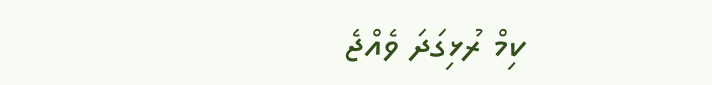ކިމް ރުޅިގަދަ ވެއްޖެ